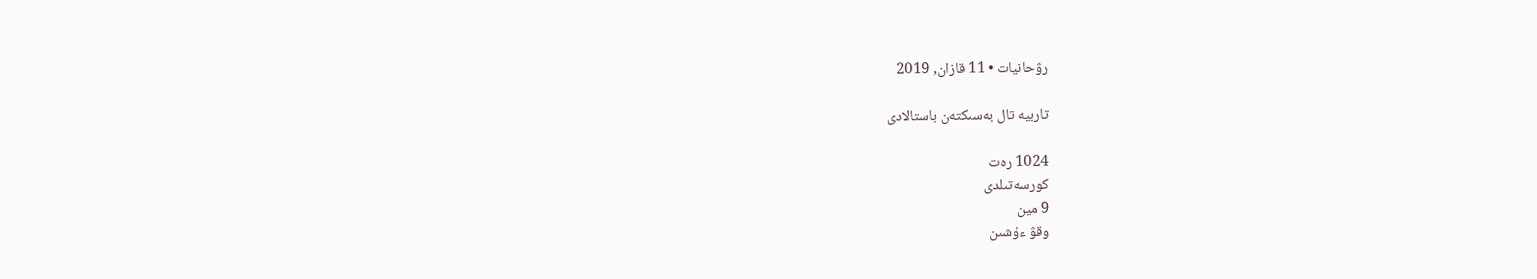رۋحانيات • 11 قازان, 2019

تاربيە تال بەسىكتەن باستالادى

1024 رەت
كورسەتىلدى
9 مين
وقۋ ءۇشىن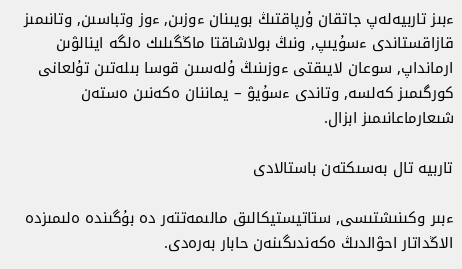ءبىز تاربيەلەپ جاتقان ۇرپاقتىڭ بويىنان ءوزىن, ءوز وتباسىن, وتانىمىز قازاقستاندى ءسۇيىپ, ونىڭ بولاشاقتا ماڭگىلىك ەلگە اينالۋىن ارمانداپ, سوعان لايىقتى ءوزىنىڭ ۇلەسىن قوسا بىلەتىن تۇلعانى كورگىمىز كەلسە, وتاندى ءسۇيۋ – يماننان ەكەنىن ەستەن شىعارماعانىمىز ابزال.

تاربيە تال بەسىكتەن باستالادى

ءبىر وكىنىشتىسى, ستاتيستيكالىق مالىمەتتەر دە بۇگىندە ەلىمىزدە الاڭداتار احۋالدىڭ ەكەندىگىنەن حابار بەرەدى.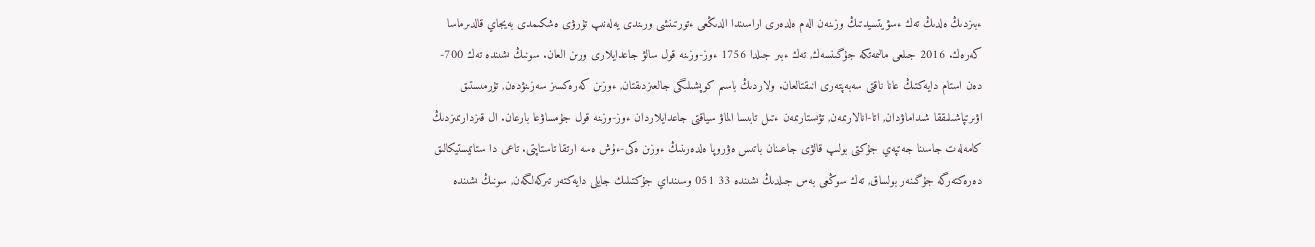ءبىزدىڭ ەلدىڭ تەك ءسۋيتسيدتىڭ وزىنەن الەم ەلدەرى اراسىندا الدىڭعى ءتورتىنشى ورىندى يەلەنىپ تۇرۋى ەشكىمدى بەيجاي قالدىرماسا كەرەك. 2016 جىلعى مالىمەتكە جۇگىنسەك, تەك ءبىر جىلدا 1756 ءوز-وزىنە قول سالۋ جاعدايلارى ورىن العان. سونىڭ ىشىندە تەك 700-دەن استام دايەكتىڭ عانا ناقتى سەبەپتەرى انىقتالعان. ولاردىڭ باسىم كوپشىلىگى جالعىزدىقتان, ءوزىن كەرەكسىز سەزىنۋدەن, تۇرمىستىق اۋىرتپاشىلىققا شىداماۋدان, اتا-انالارىمەن, تۋىستارىمەن ءتىل تابىسا الماۋ سياقتى جاعدايلاردان ءوز-وزىنە قول جۇمساۋعا بارعان. ال قىزدارىمىزدىڭ كامەلەت جاسىنا جەتپەي جۇكتى بولىپ قالۋى جاعىنان باتىس ەۋروپا ەلدەرىنىڭ ءوزىن ەكى-ءۇش ەسە ارتقا تاستاپتى. تاعى دا ستاتيستيكالىق دەرەكتەرگە جۇگىنەر بولساق, تەك سوڭعى بەس جىلدىڭ ىشىندە 33 051 وسىنداي جۇكتىلىك جايلى دايەكتەر تىركەلگەن, سونىڭ ىشىندە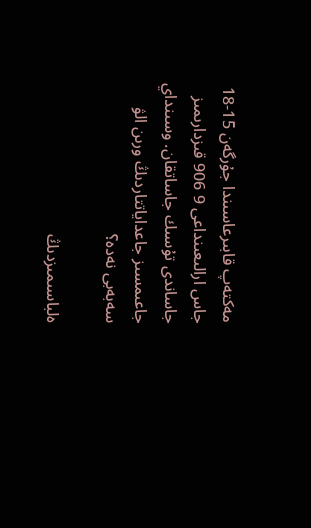مەكتەپ قابىرعاسىندا جۇرگەن 15-18 جاس ارالىعىنداعى 9 906 قىزدارىمىز جاساندى تۇسىك جاساتقان. وسىنداي جاعىمسىز جاعداياتتاردىڭ ورىن الۋ سەبەبى نەدە؟

ەلباسىمىزدىڭ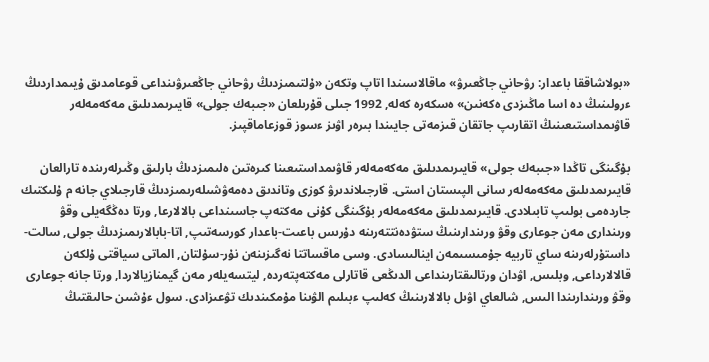«بولاشاققا باعدار: رۋحاني جاڭعىرۋ» ماقالاسىندا اتاپ وتكەن «ۇلتىمىزدىڭ رۋحاني جاڭعىرۋىنداعى قوعامدىق ۇيىمداردىڭ ءرولىنىڭ دە اسا ماڭىزدى ەكەنىن» ەسكەرە كەلە, 1992 جىلى قۇرىلعان «جىبەك جولى» قايىرىمدىلىق مەكەمەلەر قاۋىمداستىعىنىڭ اتقارىپ جاتقان قىزمەتى جايىندا بىرەر اۋىز ءسوز قوزعاماقپىز.

بۇگىنگى تاڭدا «جىبەك جولى» قايىرىمدىلىق مەكەمەلەر قاۋىمداستىعىنا كىرەتىن ەلىمىزدىڭ بارلىق وڭىرلەرىندە تارالعان قايىرىمدىلىق مەكەمەلەر سانى الپىستان استى. قارجىلاندىرۋ كوزى وتاندىق دەمەۋشىلەرىمىزدىڭ قارجىلاي جانە م ۇلىكتىك جاردەمى بولىپ تابىلادى. قايىرىمدىلىق مەكەمەلەر بۇگىنگى كۇنى مەكتەپ جاسىنداعى بالالارعا, ورتا دەڭگەيلى وقۋ ورىندارى مەن جوعارى وقۋ ورىندارىنىڭ ستۋدەنتتەرىنە دۇرىس باعىت-باعدار كورسەتىپ, اتا-بابالارىمىزدىڭ جولى, سالت-داستۇرلەرىنە ساي تاربيە جۇمىسىمەن اينالىسادى. وسى ماقساتتا نەگىزىنەن نۇر-سۇلتان, الماتى سياقتى ۇلكەن قالالارداعى, وبلىس, اۋدان ورتالىقتارىنداعى الدىڭعى قاتارلى مەكتەپتەردە, ليتسەيلەر مەن گيمنازيالاردا, ورتا جانە جوعارى وقۋ ورىندارىندا الىس, شالعاي اۋىل بالالارىنىڭ كەلىپ ءبىلىم الۋىنا مۇمكىندىك تۋعىزادى. سول ءۇشىن حالىقتىڭ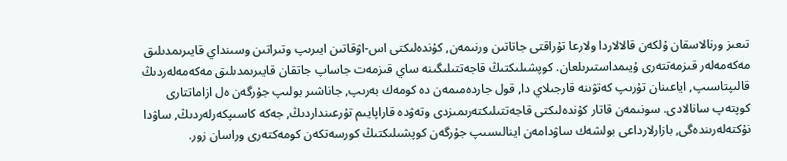تىعىز ورنالاسقان ۇلكەن قالالاردا ولارعا تۇراقتى جاتاتىن ورنىمەن, كۇندەلىكتى اس-اۋقاتىن ايىرىپ وتىراتىن وسىنداي قايىرىمدىلىق مەكەمەلەر قىزمەتتەرى ۇيىمداستىرىلعان. كوپشىلىكتىڭ قاجەتتىلىگىنە ساي قىزمەت جاساپ جاتقان قايىرىمدىلىق مەكەمەلەردىڭ قالىپتاسىپ, اياعىنان تۇرىپ كەتۋىنە قارجىلاي دا, قول جاردەمىمەن دە كومەك بەرىپ, جاناشىر بولىپ جۇرگەن ەل ازاماتتارى كوپتەپ سانالادى. سونىمەن قاتار كۇندەلىكتى قاجەتتىلىكتەرىمىزدى وتەۋدە قاراپايىم تۇرعىنداردىڭ, جەكە كاسىپكەرلەردىڭ, ساۋدا نۇكتەلەرىندەگى, بازارلارداعى بولشەك ساۋدامەن اينالىسىپ جۇرگەن كوپشىلىكتىڭ كورسەتكەن كومەكتەرى وراسان زور.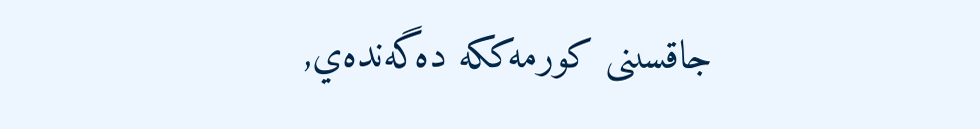جاقسىنى كورمەككە دەگەندەي,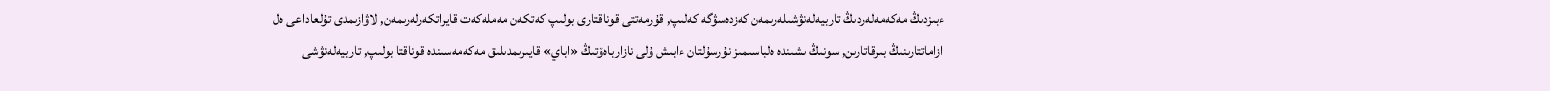ءبىزدىڭ مەكەمەلەردىڭ تاربيەلەنۋشىلەرىمەن كەزدەسۋگە كەلىپ, قۇرمەتتى قوناقتارى بولىپ كەتكەن مەملەكەت قايراتكەرلەرىمەن, لاۋازىمدى تۇلعاداعى ەل ازاماتتارىنىڭ بىرقاتارىن, سونىڭ ىشىندە ەلباسىمىز نۇرسۇلتان ءابىش ۇلى نازارباەۆتىڭ «اباي» قايىرىمدىلىق مەكەمەسىندە قوناقتا بولىپ, تاربيەلەنۋشى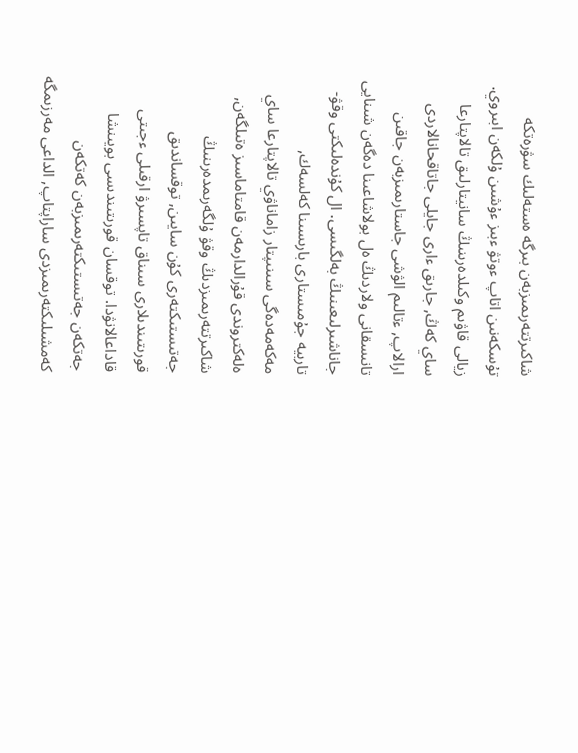شاكىرتتەرىمىزبەن بىرگە ەستەلىك سۋرەتكە تۇسكەنىن اتاپ ءوتۋ ءبىز ءۇشىن ۇلكەن ابىروي. زيالى قاۋىم وكىلدەرىنىڭ سانيتارلىق تالاپتارعا ساي كەڭ, جارىق ءارى جايلى جاتاقحانالاردى ارالاپ, ءتالىم الۋشى جاستارىمىزبەن جاقىن تانىسقانى ولاردىڭ ەل بولاشاعىنا دەگەن شىنايى جاناشىرلىعىنىڭ بەلگىسى. ال كۇندەلىكتى وقۋ-تاربيە جۇمىستارى بارىسىنا كەلسەك, مەكەمەدەگى سىنىپتار زاماناۋي تالاپتارعا ساي ەلەكتروندى قۇرالدارمەن قامتاماسىز ەتىلگەن, شاكىرتتەرىمىزدىڭ وقۋ ۇلگەرىمدەرىنىڭ جەتىستىكتەرى كۇن سايىن, توقساندىق قورىتىندىلارى سىناق تاپسىرۋ ارقىلى ءجىتى قاداعالانۋدا. توقسان قورىتىندىسى بويىنشا جەتكەن جەتىستىكتەرىمىزبەن كەتكەن كەمشىلىكتەرىمىزدى ساراپتاپ, الداعى مەرزىمگە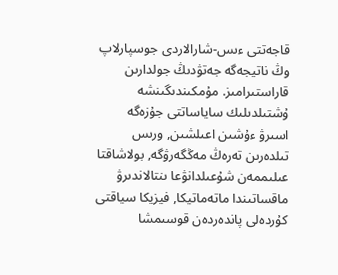قاجەتتى ءىس-شارالاردى جوسپارلاپ وڭ ناتيجەگە جەتۋدىڭ جولدارىن قاراستىرامىز. مۇمكىندىگىنشە ۇشتىلدىلىك ساياساتتى جۇزەگە اسىرۋ ءۇشىن اعىلشىن, ورىس تىلدەرىن تەرەڭ مەڭگەرۋگە, بولاشاقتا عىلىممەن شۇعىلدانۋعا ىنتالاندىرۋ ماقساتىندا ماتەماتيكا, فيزيكا سياقتى كۇردەلى پاندەردەن قوسىمشا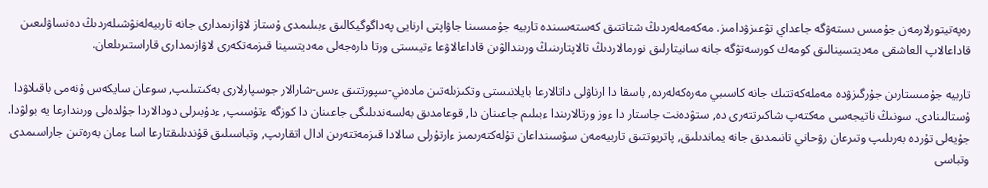رەپەتيتورلارمەن جۇمىس ىستەۋگە جاعداي تۋعىزۋدامىز. مەكەمەلەردىڭ شتاتتىق كەستەسىندە تاربيە جۇمىسىنا جاۋاپتى ارنايى پەداگوگيكالىق ءبىلىمدى ۇستاز لاۋازىمدارى جانە تاربيەلەنۋشىلەردىڭ دەنساۋلىعىن قاداعالاپ العاشقى مەديتسينالىق كومەك كورسەتۋگە جانە سانيتارلىق نورمالاردىڭ تالاپتارىنىڭ ورىندالۋىن قاداعالاۋعا ءتيىستى ورتا دارەجەلى مەديتسينا قىزمەتكەرى لاۋازىمدارى قاراستىرىلعان.

تاربيە جۇمىستارىن جۇرگىزۋدە مەملەكەتتىك جانە كاسىبي مەرەكەلەردە, باسقا دا ارناۋلى داتالارعا بايلانىستى وتكىزىلەتىن مادەني-سپورتتىق ءىس-شارالار جوسپارلارى بەكىتىلىپ, سوعان سايكەس ۇنەمى باقىلاۋدا ۇستالىنادى. سونىڭ ناتيجەسى مەكتەپ شاكىرتتەرى دە, ستۋدەنت جاستار دا ءوز ورتالارىندا ءبىلىم جاعىنان دا, قوعامدىق بەلسەندىلىگى جاعىنان دا كوزگە ءتۇسىپ, ءدۇبىرلى دودالاردا جۇلدەلى ورىندارعا يە بولۋدا. جۇيەلى تۇردە بەرىلىپ وتىرعان رۋحاني تانىمدىق جانە يماندىلىق, پاتريوتتىق تاربيەمەن سۋسىنداعان تۇلەكتەرىمىز ءارتۇرلى سالادا قىزمەتتەرىن ادال اتقارىپ, وتباسىلىق قۇندىلىقتارعا اسا ءمان بەرەتىن جاراسىمدى وتباسى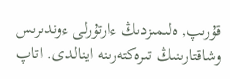قۇرىپ, ەلىمىزدىڭ ءارتۇرلى ءوندىرىس وشاقتارىنىڭ تىرەكتەرىنە اينالدى. اتاپ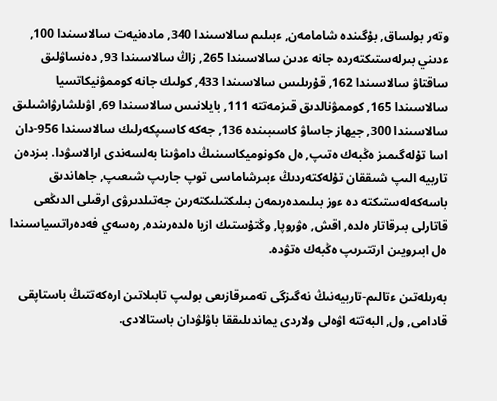وتەر بولساق, بۇگىندە شامامەن, ءبىلىم سالاسىندا 340, مادەنيەت سالاسىندا 100, ءدىني بىرلەستىكتەردە جانە ءدىن سالاسىندا 265, زاڭ سالاسىندا 93, دەنساۋلىق ساقتاۋ سالاسىندا 162, قۇرىلىس سالاسىندا 433, كولىك جانە كوممۋنيكاتسيا سالاسىندا 165, كوممۋنالدىق قىزمەتتە 111, بايلانىس سالاسىندا 69, اۋىلشارۋاشىلىق سالاسىندا 300, جيھاز جاساۋ كاسىبىندە 136, جەكە كاسىپكەرلىك سالاسىندا 956-دان اسا تۇلەگىمىز ەڭبەك ەتىپ, ەل ەكونوميكاسىنىڭ دامۋىنا بەلسەندى ارالاسۋدا. بىزدەن تاربيە الىپ شىققان تۇلەكتەردىڭ ءبىرشاماسى توپ جارىپ شىعىپ, جاھاندىق باسەكەلەستىكتە دە ءوز بىلىمدەرىمەن بىلىكتىلىكتەرىن جەتىلدىرۋى ارقىلى الدىڭعى قاتارلى بىرقاتار ەلدە, اقش, ەۋروپا, وڭتۇستىك ازيا ەلدەرىندە, رەسەي فەدەراتسياسىندا ەل ابىرويىن ارتتىرىپ ەڭبەك ەتۋدە.

بەرىلەتىن ءتالىم-تاربيەنىڭ نەگىزگى تەمىرقازىعى بولىپ تابىلاتىن ارەكەتتىڭ باستاپقى قادامى, ول, البەتتە اۋەلى ولاردى يماندىلىققا باۋلۋدان باستالادى.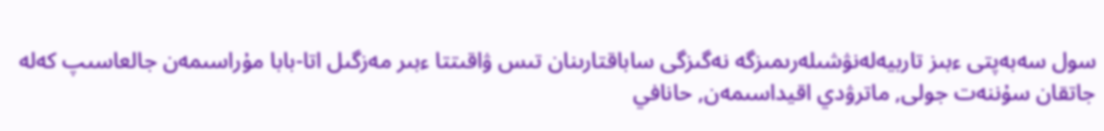سول سەبەپتى ءبىز تاربيەلەنۋشىلەرىمىزگە نەگىزگى ساباقتارىنان تىس ۋاقىتتا ءبىر مەزگىل اتا-بابا مۇراسىمەن جالعاسىپ كەلە جاتقان سۇننەت جولى, ماترۋدي اقيداسىمەن, حانافي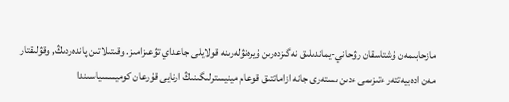مازحابىمەن ۇشتاسقان رۋحاني-يماندىلىق نەگىزدەرىن ۇيرەنۋلەرىنە قولايلى جاعداي تۋعىزامىز. وقىتىلاتىن پاندەردىڭ, وقۋلىقتار مەن ادەبيەتتەر ءتىزىمى ءدىن ىستەرى جانە ازاماتتىق قوعام مينيسترلىگىنىڭ ارنايى قۇرعان كوميسسياسىندا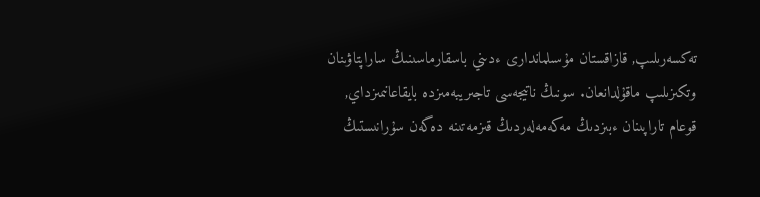تەكسەرىلىپ, قازاقستان مۇسىلماندارى ءدىني باسقارماسىنىڭ ساراپتاۋىنان وتكىزىلىپ ماقۇلدانعان. سونىڭ ناتيجەسى تاجىريبەمىزدە بايقاعانىمىزداي, قوعام تاراپىنان ءبىزدىڭ مەكەمەلەردىڭ قىزمەتىنە دەگەن سۇرانىستىڭ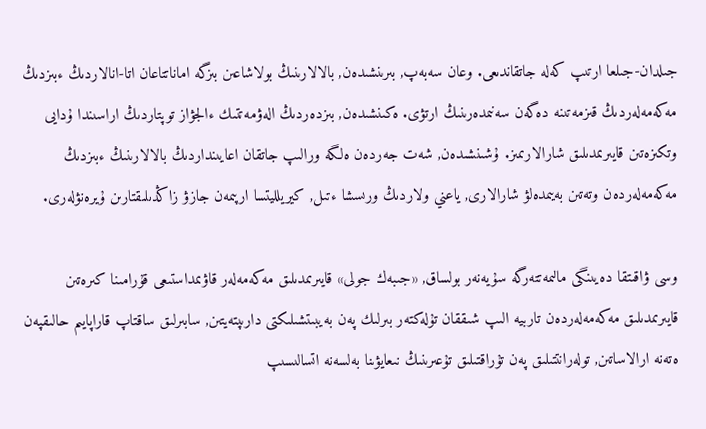جىلدان-جىلعا ارتىپ كەلە جاتقاندىعى. وعان سەبەپ, بىرىنشىدەن, بالالارىنىڭ بولاشاعىن بىزگە اماناتتاعان اتا-انالاردىڭ ءبىزدىڭ مەكەمەلەردىڭ قىزمەتىنە دەگەن سەنىمدەرىنىڭ ارتۋى. ەكىنشىدەن, بىزدەردىڭ الەۋمەتتىك ءالجۋاز توپتاردىڭ اراسىندا ۇدايى وتكىزەتىن قايىرىمدىلىق شارالارىمىز. ۇشىنشىدەن, شەت جەردەن ەلگە ورالىپ جاتقان اعايىنداردىڭ بالالارىنىڭ ءبىزدىڭ مەكەمەلەردەن وتەتىن بەيىمدەلۋ شارالارى, ياعني ولاردىڭ ورىسشا ءتىل, كيريلليتسا ارپىمەن جازۋ زاڭدىلىقتارىن ۇيرەنۋلەرى.

وسى ۋاقىتقا دەيىنگى مالىمەتتەرگە سۇيەنەر بولساق, «جىبەك جولى» قايىرىمدىلىق مەكەمەلەر قاۋىمداستىعى قۇرامىنا كىرەتىن قايىرىمدىلىق مەكەمەلەردەن تاربيە الىپ شىققان تۇلەكتەر بىرلىك پەن بەيبىتشىلىكتى دارىپتەيتىن, سابىرلىق ساقتاپ قاراپايىم حالىقپەن ەتەنە ارالاساتىن, تولەرانتتىلىق پەن تۇراقتىلىق تۇعىرىنىڭ نىعايۋىنا بەلسەنە اتسالىسىپ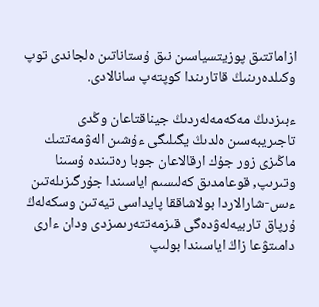ازاماتتىق پوزيتسياسىن نىق ۇستاناتىن ەلجاندى توپ وكىلدەرىنىڭ قاتارىندا كوپتەپ سانالادى.

ءبىزدىڭ مەكەمەلەردىڭ جيناقتاعان وڭدى تاجىريبەسىن ەلدىڭ يگىلىگى ءۇشىن الەۋمەتتىك ماڭىزى زور جۇك ارقالاعان جوبا رەتىندە ۇسىنا وتىرىپ, قوعامدىق كەلىسىم اياسىندا جۇرگىزىلەتىن ءىس-شارالاردا بولاشاققا پايداسى تيەتىن وسكەلەڭ ۇرپاق تاربيەلەۋدەگى قىزمەتتەرىمىزدى ودان ءارى دامىتۋعا زاڭ اياسىندا بولىپ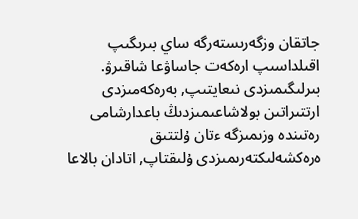جاتقان وزگەرىستەرگە ساي بىرىگىپ اقىلداسىپ ارەكەت جاساۋعا شاقىرۋ. بىرلىگىمىزدى نىعايتىپ, بەرەكەمىزدى ارتتىراتىن بولاشاعىمىزدىڭ باعدارشامى رەتىندە وزىمىزگە ءتان ۇلتتىق ەرەكشەلىكتەرىمىزدى ۇلىقتاپ, اتادان بالاعا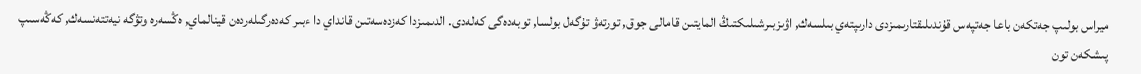ميراس بولىپ جەتكەن باعا جەتپەس قۇندىلىقتارىمىزدى دارىپتەي بىلسەك, اۋىزبىرشىلىكتىڭ المايتىن قامالى جوق, تورتەۋ تۇگەل بولسا, توبەدەگى كەلەدى. الدىمىزدا كەزدەسەتىن قانداي دا ءبىر كەدەرگىلەردەن قينالماي, ەڭسەرە وتۋگە نيەتتەنسەك, كەڭەسىپ پىشكەن تون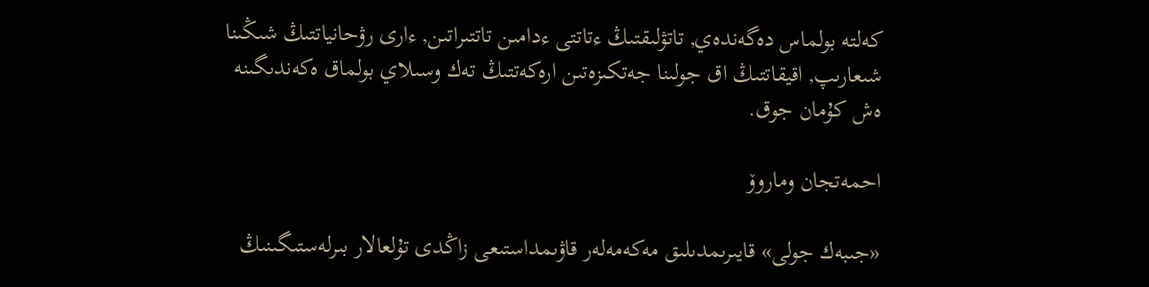كەلتە بولماس دەگەندەي, تاتۋلىقتىڭ ءتاتتى ءدامىن تاتتىراتىن, ءارى رۋحانياتتىڭ شىڭىنا شىعارىپ, اقيقاتتىڭ اق جولىنا جەتكىزەتىن ارەكەتتىڭ تەك وسىلاي بولماق ەكەندىگىنە ەش كۇمان جوق.

احمەتجان وماروۆ

«جىبەك جولى» قايىرىمدىلىق مەكەمەلەر قاۋىمداستىعى زاڭدى تۇلعالار بىرلەستىگىنىڭ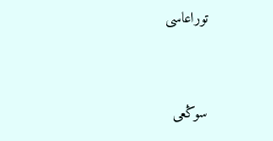توراعاسى



سوڭعى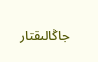جاڭالىقتار